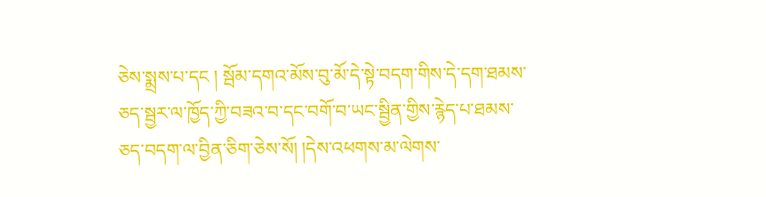ཅེས་སྨྲས་པ་དང ། སྦོམ་དགའ་མོས་བུ་མོ་དེ་སྟེ་བདག་གིས་དེ་དག་ཐམས་ཅད་སྦྱར་ལ་ཁྱོད་ཀྱི་བཟའ་བ་དང་བགོ་བ་ཡང་སྦྱིན་གྱིས་རྙེད་པ་ཐམས་ཅད་བདག་ལ་བྱིན་ཅིག་ཅེས་སོ། །དེས་འཕགས་མ་ལེགས་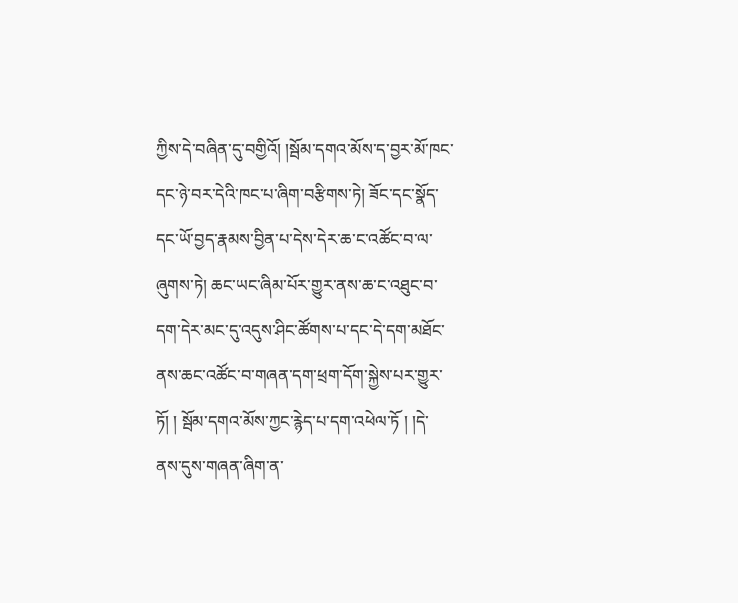ཀྱིས་དེ་བཞིན་དུ་བགྱིའོ། །སྦོམ་དགའ་མོས་ད་བྱར་མོ་ཁང་དང་ཉེ་བར་དེའི་ཁང་པ་ཞིག་བརྩིགས་ཏེ། ཟོང་དང་སྣོད་དང་ཡོ་བྱད་རྣམས་བྱིན་པ་དེས་དེར་ཆ་ང་འཚོང་བ་ལ་ཞུགས་ཏེ། ཆང་ཡང་ཞིམ་པོར་གྱུར་ནས་ཆ་ང་འཐུང་བ་དག་དེར་མང་དུ་འདུས་ཤིང་ཚོགས་པ་དང་དེ་དག་མཐོང་ནས་ཆང་འཚོང་བ་གཞན་དག་ཕྲག་དོག་སྐྱེས་པར་གྱུར་ཏོ། ། སྦོམ་དགའ་མོས་ཀྱང་རྙེད་པ་དག་འཕེལ་ཏོ ། །དེ་ནས་དུས་གཞན་ཞིག་ན་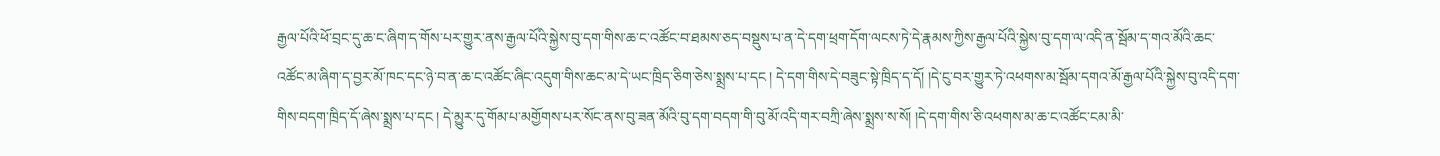རྒྱལ་པོའི་ཕོ་བྲང་དུ་ཆ་ང་ཞིག་ད་གོས་པར་གྱུར་ནས་རྒྱལ་པོའི་སྐྱེས་བུ་དག་གིས་ཆ་ང་འཚོང་བ་ཐམས་ཅད་བསྡུས་པ་ན་དེ་དག་ཕྲག་དོག་ལངས་ཏེ་དེ་རྣམས་ཀྱིས་རྒྱལ་པོའི་སྐྱེས་བུ་དག་ལ་འདི་ན་སྦོམ་ད་གའ་མོའི་ཆང་འཚོང་མ་ཞིག་ད་བྱར་མོ་ཁང་དང་ཉེ་བ་ན་ཆ་ང་འཚོང་ཞིང་འདུག་གིས་ཆང་མ་དེ་ཡང་ཁྲིད་ཅིག་ཅེས་སྨྲས་པ་དང ། དེ་དག་གིས་དེ་བཟུང་སྟེ་ཁྲིད་ད་དོ། །དེ་ངུ་བར་གྱུར་ཏེ་འཕགས་མ་སྦོམ་དགའ་མོ་རྒྱལ་པོའི་སྐྱེས་བུ་འདི་དག་གིས་བདག་ཁྲིད་དོ་ཞེས་སྨྲས་པ་དང ། དེ་མྱུར་དུ་གོམ་པ་མགྱོགས་པར་སོང་ནས་བུ་ཟན་མོའི་བུ་དག་བདག་གི་བུ་མོ་འདི་གར་བཀྲི་ཞེས་སྨྲས་ས་སོ། །དེ་དག་གིས་ཅི་འཕགས་མ་ཆ་ང་འཚོང་ངམ་མི་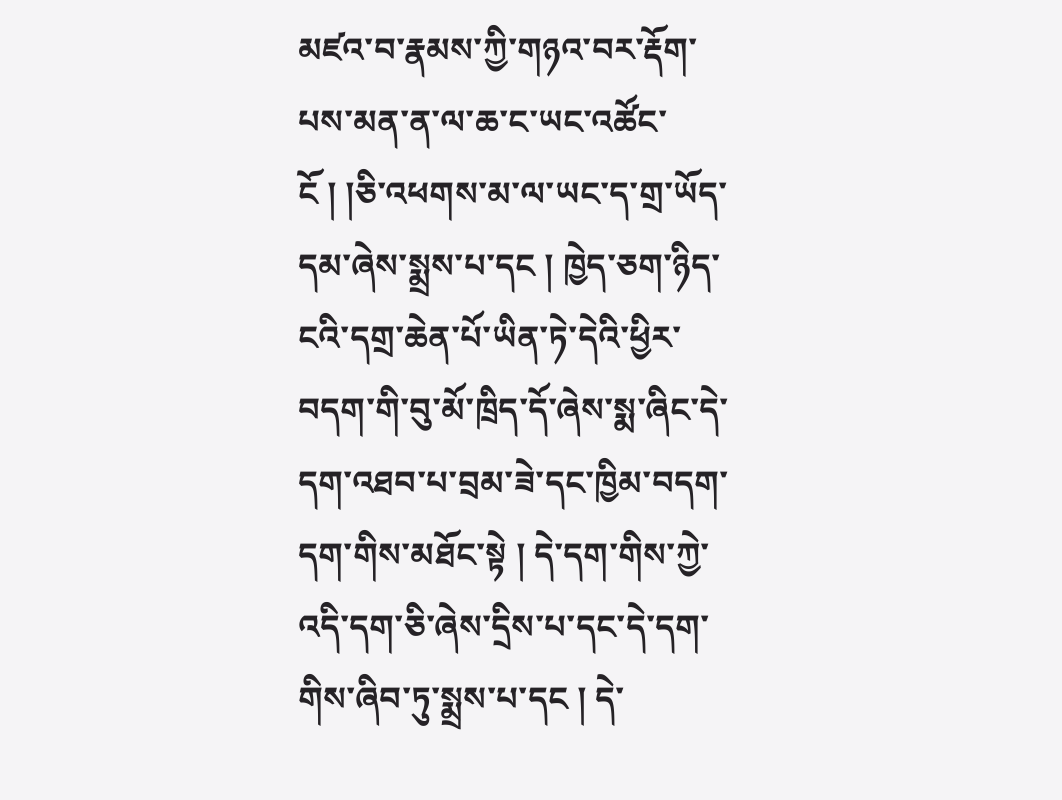མཛའ་བ་རྣམས་ཀྱི་གཉའ་བར་རྡོག་པས་མན་ན་ལ་ཆ་ང་ཡང་འཚོང་ངོ ། །ཅི་འཕགས་མ་ལ་ཡང་ད་གྲ་ཡོད་དམ་ཞེས་སྨྲས་པ་དང ། ཁྱེད་ཅག་ཉིད་ངའི་དགྲ་ཆེན་པོ་ཡིན་ཏེ་དེའི་ཕྱིར་བདག་གི་བུ་མོ་ཁྲིད་དོ་ཞེས་སྨ་ཞིང་དེ་དག་འཐབ་པ་བྲམ་ཟེ་དང་ཁྱིམ་བདག་དག་གིས་མཐོང་སྟེ ། དེ་དག་གིས་ཀྱེ་འདི་དག་ཅི་ཞེས་དྲིས་པ་དང་དེ་དག་གིས་ཞིབ་ཏུ་སྨྲས་པ་དང ། དེ་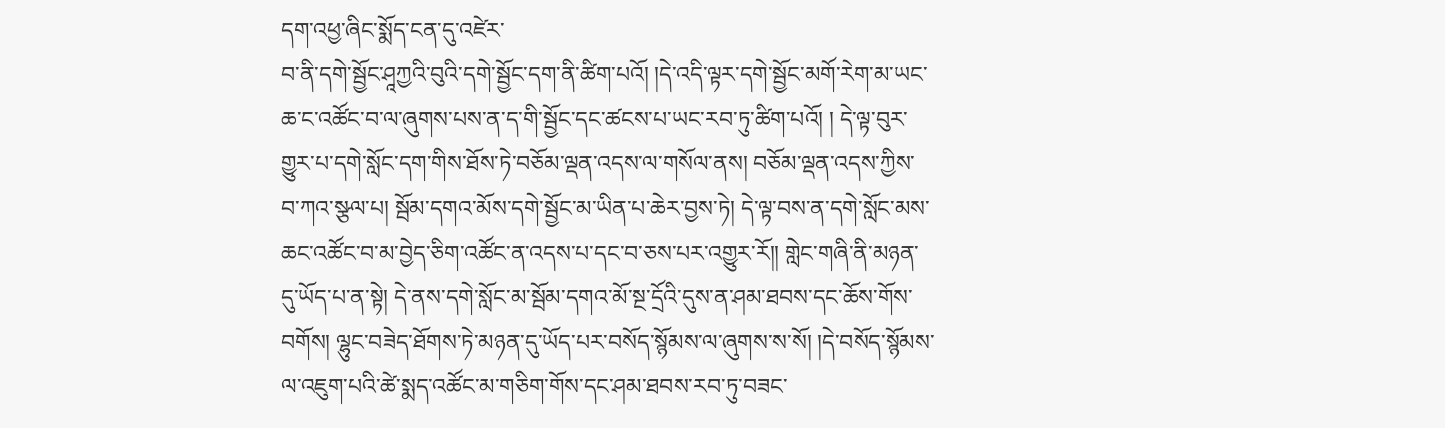དག་འཕྱ་ཞིང་སྨོད་ངན་དུ་འཛེར་
བ་ནི་དགེ་སྦྱོང་ཤཱཀྱའི་བུའི་དགེ་སྦྱོང་དག་ནི་ཚིག་པའོ། །དེ་འདི་ལྟར་དགེ་སྦྱོང་མགོ་རེག་མ་ཡང་ཆ་ང་འཚོང་བ་ལ་ཞུགས་པས་ན་ད་གི་སྦྱོང་དང་ཚངས་པ་ཡང་རབ་ཏུ་ཚིག་པའོ། ། དེ་ལྟ་བུར་གྱུར་པ་དགེ་སློང་དག་གིས་ཐོས་ཏེ་བཅོམ་ལྡན་འདས་ལ་གསོལ་ནས། བཅོམ་ལྡན་འདས་ཀྱིས་བ་ཀའ་སྩལ་པ། སྦོམ་དགའ་མོས་དགེ་སྦྱོང་མ་ཡིན་པ་ཆེར་བྱས་ཏེ། དེ་ལྟ་བས་ན་དགེ་སློང་མས་ཆང་འཚོང་བ་མ་བྱེད་ཅིག་འཚོང་ན་འདས་པ་དང་བ་ཅས་པར་འགྱུར་རོ།། གླེང་གཞི་ནི་མཉན་དུ་ཡོད་པ་ན་སྟེ། དེ་ནས་དགེ་སློང་མ་སྦོམ་དགའ་མོ་སྔ་དྲོའི་དུས་ན་ཤམ་ཐབས་དང་ཆོས་གོས་བགོས། ལྷུང་བཟེད་ཐོགས་ཏེ་མཉན་དུ་ཡོད་པར་བསོད་སྙོམས་ལ་ཞུགས་ས་སོ། །དེ་བསོད་སྙོམས་ལ་འཇུག་པའི་ཚེ་སྨད་འཚོང་མ་གཅིག་གོས་དང་ཤམ་ཐབས་རབ་ཏུ་བཟང་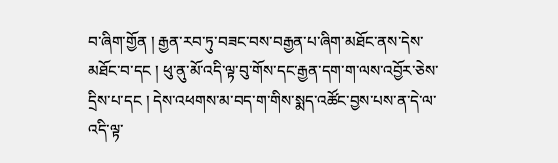བ་ཞིག་གྱོན ། རྒྱན་རབ་ཏུ་བཟང་བས་བརྒྱན་པ་ཞིག་མཐོང་ནས་དེས་མཐོང་བ་དང ། ཕུ་ནུ་མོ་འདི་ལྟ་བུ་གོས་དང་རྒྱན་དག་ག་ལས་འབྱོར་ཅེས་དྲིས་པ་དང ། དེས་འཕགས་མ་བད་ག་གིས་སྨད་འཚོང་བྱས་པས་ན་དེ་ལ་འདི་ལྟ་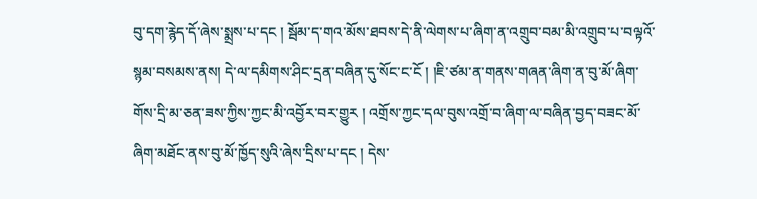བུ་དག་རྙེད་དོ་ཞེས་སྨྲས་པ་དང ། སྦོམ་ད་གའ་མོས་ཐབས་དེ་ནི་ལེགས་པ་ཞིག་ན་འགྲུབ་བམ་མི་འགྲུབ་པ་བལྟའོ་སྙམ་བསམས་ནས། དེ་ལ་དམིགས་ཤིང་དྲན་བཞིན་དུ་སོང་ང་ངོ ། །ཇི་ཙམ་ན་གནས་གཞན་ཞིག་ན་བུ་མོ་ཞིག་གོས་དྲི་མ་ཅན་ཟས་ཀྱིས་ཀྱང་མི་འབྱོར་བར་གྱུར ། འགྲོས་ཀྱང་དལ་བུས་འགྲོ་བ་ཞིག་ལ་བཞིན་བྱད་བཟང་མོ་ཞིག་མཐོང་ནས་བུ་མོ་ཁྱོད་སུའི་ཞེས་དྲིས་པ་དང ། དེས་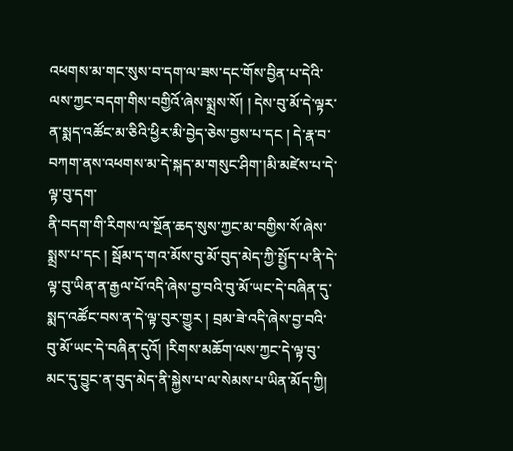འཕགས་མ་གང་སུས་བ་དག་ལ་ཟས་དང་གོས་བྱིན་པ་དེའི་ལས་ཀྱང་བདག་གིས་བགྱིའོ་ཞེས་སྨྲས་སོ། ། དེས་བུ་མོ་དེ་ལྟར་ན་སྨད་འཚོང་མ་ཅིའི་ཕྱིར་མི་བྱེད་ཅེས་བྱས་པ་དང ། དེ་རྣ་བ་བཀག་ནས་འཕགས་མ་དེ་སྐད་མ་གསུང་ཤིག་།མི་མཛེས་པ་དེ་ལྟ་བུ་དག་
ནི་བདག་གི་རིགས་ལ་སྔོན་ཆད་སུས་ཀྱང་མ་བགྱིས་སོ་ཞེས་སྨྲས་པ་དང ། སྦོམ་ད་གའ་མོས་བུ་མོ་བུད་མེད་ཀྱི་སྤྱོད་པ་ནི་དེ་ལྟ་བུ་ཡིན་ན་རྒྱལ་པོ་འདི་ཞེས་བྱ་བའི་བུ་མོ་ཡང་དེ་བཞིན་དུ་སྨད་འཚོང་བས་ན་དེ་ལྟ་བུར་གྱུར ། བྲམ་ཟེ་འདི་ཞེས་བྱ་བའི་བུ་མོ་ཡང་དེ་བཞིན་དུའོ། །རིགས་མཆོག་ལས་ཀྱང་དེ་ལྟ་བུ་མང་དུ་བྱུང་ན་བུད་མེད་ནི་སྐྱེས་པ་ལ་སེམས་པ་ཡིན་མོད་ཀྱི།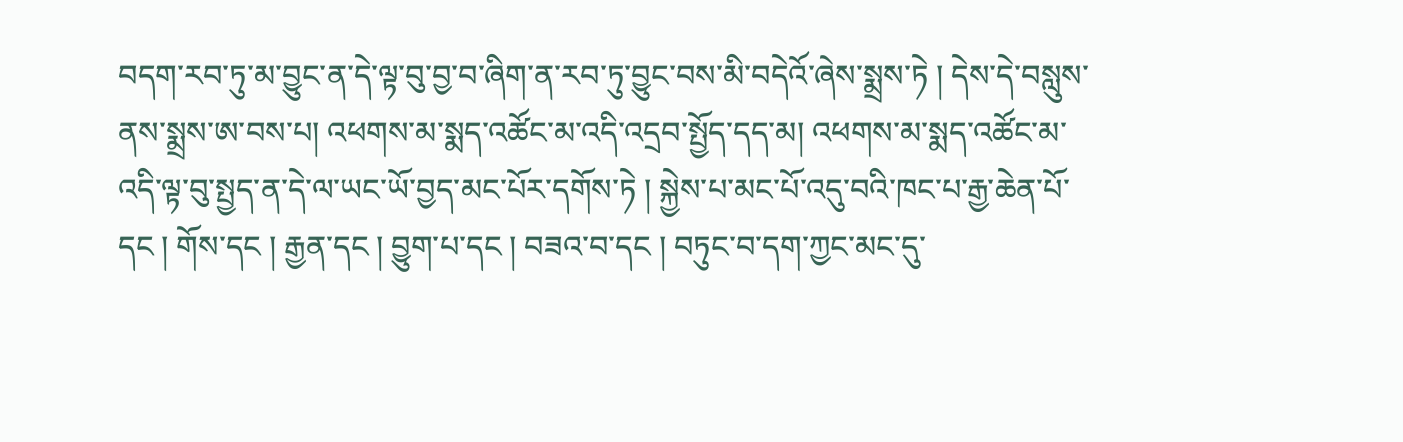བདག་རབ་ཏུ་མ་བྱུང་ན་དེ་ལྟ་བུ་བྱ་བ་ཞིག་ན་རབ་ཏུ་བྱུང་བས་མི་བདེའོ་ཞེས་སྨྲས་ཏེ ། དེས་དེ་བསླུས་ནས་སྨྲས་ཨ་བས་པ། འཕགས་མ་སྨད་འཚོང་མ་འདི་འདྲབ་སྤྱོད་དད་མ། འཕགས་མ་སྨད་འཚོང་མ་འདི་ལྟ་བུ་སྤྱད་ན་དེ་ལ་ཡང་ཡོ་བྱད་མང་པོར་དགོས་ཏེ ། སྐྱེས་པ་མང་པོ་འདུ་བའི་ཁང་པ་རྒྱ་ཆེན་པོ་དང ། གོས་དང ། རྒྱན་དང ། བྱུག་པ་དང ། བཟའ་བ་དང ། བཏུང་བ་དག་ཀྱང་མང་དུ་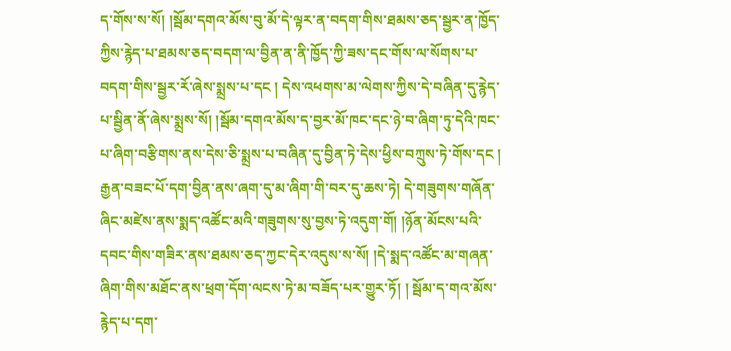ད་གོས་ས་སོ། །སྦོམ་དགའ་མོས་བུ་མོ་དེ་ལྟར་ན་བདག་གིས་ཐམས་ཅད་སྦྱར་ན་ཁྱོད་ཀྱིས་རྙེད་པ་ཐམས་ཅད་བདག་ལ་བྱིན་ན་ནི་ཁྱོད་ཀྱི་ཟས་དང་གོས་ལ་སོགས་པ་བདག་གིས་སྦྱར་རོ་ཞེས་སྨྲས་པ་དང ། དེས་འཕགས་མ་ལེགས་ཀྱིས་དེ་བཞིན་དུ་རྙེད་པ་སྦྱིན་ནོ་ཞེས་སྨྲས་སོ། །སྦོམ་དགའ་མོས་ད་བྱར་མོ་ཁང་དང་ཉེ་བ་ཞིག་ཏུ་དེའི་ཁང་པ་ཞིག་བརྩིགས་ནས་དེས་ཅི་སྨྲས་པ་བཞིན་དུ་བྱིན་ཏེ་དེས་ཕྱིས་བཀྲུས་ཏེ་གོས་དང ། རྒྱན་བཟང་པོ་དག་བྱིན་ནས་ཞག་དུ་མ་ཞིག་གི་བར་དུ་ཆས་ཏེ། དེ་གཟུགས་གཞོན་ཞིང་མཛེས་ནས་སྨད་འཚོང་མའི་གཟུགས་སུ་བྱས་ཏེ་འདུག་གོ། །ཉོན་མོངས་པའི་དབང་གིས་གཟིར་ནས་ཐམས་ཅད་ཀྱང་དེར་འདུས་ས་སོ། །དེ་སྨད་འཚོང་མ་གཞན་ཞིག་གིས་མཐོང་ནས་ཕྲག་དོག་ལངས་ཏེ་མ་བཟོད་པར་གྱུར་ཏོ། ། སྦོམ་ད་གའ་མོས་རྙེད་པ་དག་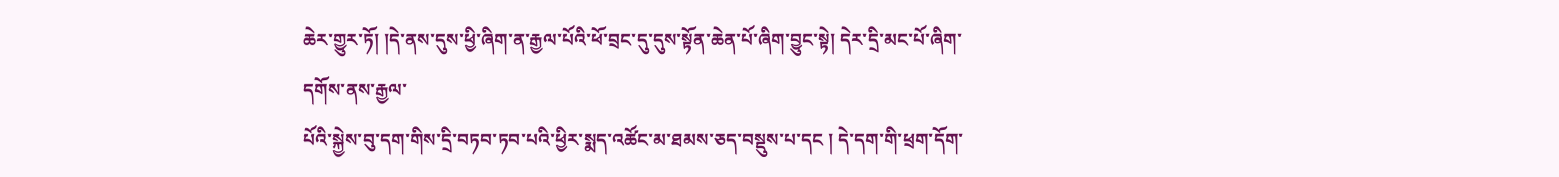ཆེར་གྱུར་ཏོ། །དེ་ནས་དུས་ཕྱི་ཞིག་ན་རྒྱལ་པོའི་ཕོ་བྲང་དུ་དུས་སྟོན་ཆེན་པོ་ཞིག་བྱུང་སྟེ། དེར་དྲི་མང་པོ་ཞིག་དགོས་ནས་རྒྱལ་
པོའི་སྐྱེས་བུ་དག་གིས་དྲི་བཏབ་ཏབ་པའི་ཕྱིར་སྨད་འཚོང་མ་ཐམས་ཅད་བསྡུས་པ་དང ། དེ་དག་གི་ཕྲག་དོག་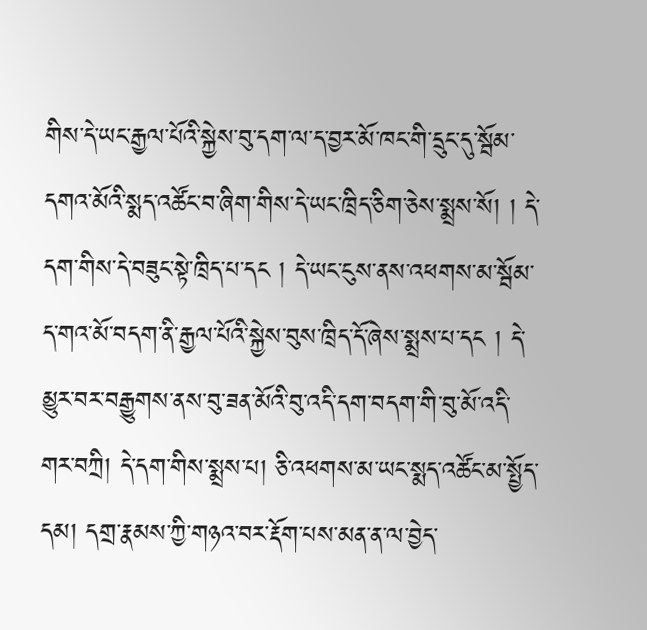གིས་དེ་ཡང་རྒྱལ་པོའི་སྐྱེས་བུ་དག་ལ་ད་བྱར་མོ་ཁང་གི་དྲུང་དུ་སྦོམ་དགའ་མོའི་སྨད་འཚོང་བ་ཞིག་གིས་དེ་ཡང་ཁྲིད་ཅིག་ཅེས་སྨྲས་སོ། ། དེ་དག་གིས་དེ་བཟུང་སྟེ་ཁྲིད་པ་དང ། དེ་ཡང་ངུས་ནས་འཕགས་མ་སྦོམ་ད་གའ་མོ་བདག་ནི་རྒྱལ་པོའི་སྐྱེས་བུས་ཁྲིད་དོ་ཞེས་སྨྲས་པ་དང ། དེ་མྱུར་བར་བརྒྱུགས་ནས་བུ་ཟན་མོའི་བུ་འདི་དག་བདག་གི་བུ་མོ་འདི་གར་བཀྲི། དེ་དག་གིས་སྨྲས་པ། ཅི་འཕགས་མ་ཡང་སྨད་འཚོང་མ་སྤྱོད་དམ། དགྲ་རྣམས་ཀྱི་གཉའ་བར་རྡོག་པས་མན་ན་ལ་བྱེད་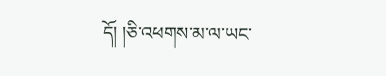དོ། །ཅི་འཕགས་མ་ལ་ཡང་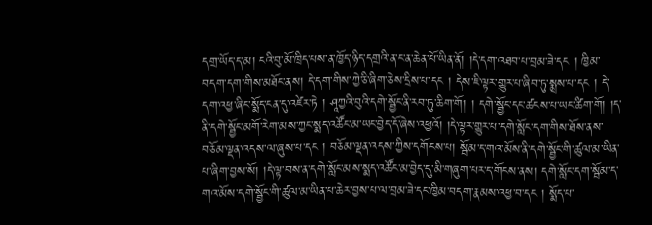དགྲ་ཡོད་ད་མ། ངའི་བུ་མོ་ཁྲིད་པས་ན་ཁྱོད་ཉིད་དགྲའི་ན་ང་ན་ཆེན་པོ་ཡིན་ནོ། །དེ་དག་འཐབ་པ་བྲམ་ཟེ་དང ། ཁྱིམ་བདག་དག་གིས་མཐོང་ནས། དེ་དག་གིས་ཀྱེ་ཅི་ཞིག་ཅེས་དྲིས་པ་དང ། དེས་ཇི་ལྟར་གྱུར་པ་ཞིབ་ཏུ་སྨྲས་པ་དང ། དེ་དག་འཕྱ་ཞིང་སྨོད་ངན་དུ་འཛེར་ཏེ ། ཤཱཀྱའི་བུའི་དགེ་སྦྱོང་ནི་རབ་ཏུ་ཆིག་གོ། ། དགེ་སྦྱོང་དང་ཚངས་པ་ཡང་ཚིག་གོ། །ད་ནི་དགེ་སྦྱོང་མགོ་རེག་མས་ཀྱང་སྨད་འཚོང་མ་ཡང་བྱེད་དོ་ཞེས་འཕྱའོ། །དེ་ལྟར་གྱུར་པ་དགེ་སློང་དག་གིས་ཐོས་ནས་བཅོམ་ལྡན་འདས་ལ་ཞུས་པ་དང ། བཅོམ་ལྡན་འདས་ཀྱིས་དགོངས་པ། སྦོམ་ད་གའ་མོས་ནི་དགེ་སྦྱོང་གི་ཚུལ་མ་ཡིན་པ་ཞིག་བྱས་སོ། །དེ་ལྟ་བས་ན་དགེ་སློང་མས་སྨད་འཚོང་མ་བྱེད་དུ་མི་གཞུག་པར་ད་གོངས་ནས། དགེ་སློང་དག་སྦོམ་ད་གའ་མོས་དགེ་སྦྱོང་གི་ཚུལ་མ་ཡིན་པ་ཆེར་བྱས་པ་ལ་བྲམ་ཟེ་དང་ཁྱིམ་བདག་རྣམས་འཕྱ་བ་དང ། སྨོད་པ་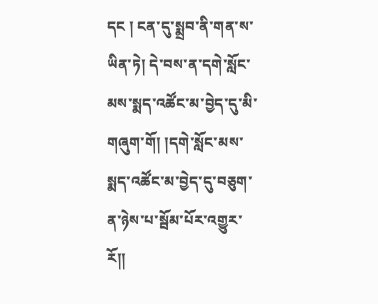དང ། ངན་དུ་སྨྲབ་ནི་གན་ས་ཡིན་ཏེ། དེ་བས་ན་དགེ་སློང་མས་སྨད་འཚོང་མ་བྱེད་དུ་མི་གཞུག་གོ། །དགེ་སློང་མས་སྨད་འཚོང་མ་བྱེད་དུ་བཅུག་ན་ཉེས་པ་སྦོམ་པོར་འགྱུར་རོ།།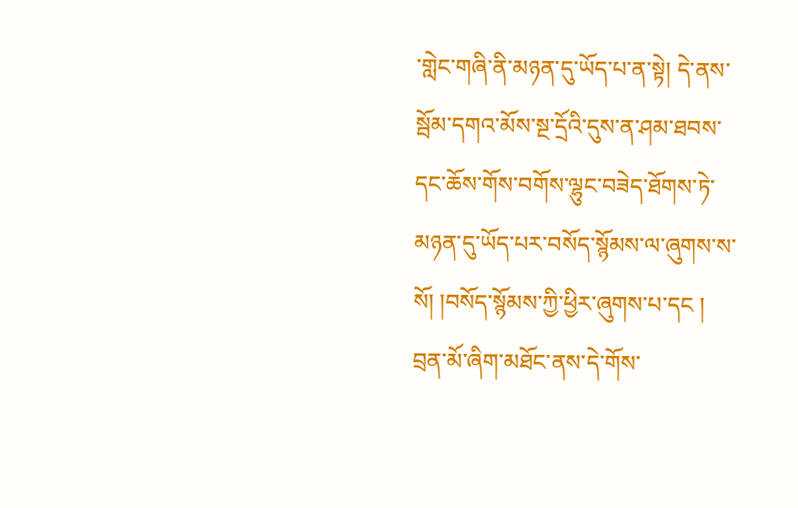་གླེང་གཞི་ནི་མཉན་དུ་ཡོད་པ་ན་སྟེ། དེ་ནས་སྦོམ་དགའ་མོས་སྔ་དྲོའི་དུས་ན་ཤམ་ཐབས་དང་ཆོས་གོས་བགོས་ལྷུང་བཟེད་ཐོགས་ཏེ་མཉན་དུ་ཡོད་པར་བསོད་སྙོམས་ལ་ཞུགས་ས་སོ། །བསོད་སྙོམས་ཀྱི་ཕྱིར་ཞུགས་པ་དང ། བྲན་མོ་ཞིག་མཐོང་ནས་དེ་གོས་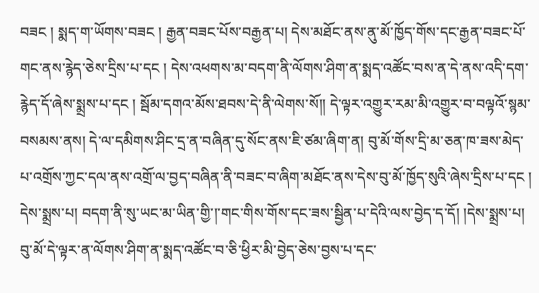བཟང ། སྨད་ག་ཡོགས་བཟང ། རྒྱན་བཟང་པོས་བརྒྱན་པ། དེས་མཐོང་ནས་ནུ་མོ་ཁྱོད་གོས་དང་རྒྱན་བཟང་པོ་གང་ནས་རྙེད་ཅེས་དྲིས་པ་དང ། དེས་འཕགས་མ་བདག་ནི་ལོགས་ཤིག་ན་སྨད་འཚོང་བས་ན་དེ་ནས་འདི་དག་རྙེད་དོ་ཞེས་སྨྲས་པ་དང ། སྦོམ་དགའ་མོས་ཐབས་དེ་ནི་ལེགས་སོ།། དེ་ལྟར་འགྱུར་རམ་མི་འགྱུར་བ་བལྟའོ་སྙམ་བསམས་ནས། དེ་ལ་དམིགས་ཤིང་དྲ་ན་བཞིན་དུ་སོང་ནས་ཇི་ཙམ་ཞིག་ན། བུ་མོ་གོས་དྲི་མ་ཅན་ཁ་ཟས་མེད་པ་འགྲོས་ཀྱང་དལ་ནས་འགྲོ་ལ་བྱད་བཞིན་ནི་བཟང་བ་ཞིག་མཐོང་ནས་དེས་བུ་མོ་ཁྱོད་སུའི་ཞེས་དྲིས་པ་དང ། དེས་སྨྲས་པ། བདག་ནི་སུ་ཡང་མ་ཡིན་གྱི་།་གང་གིས་གོས་དང་ཟས་སྦྱིན་པ་དེའི་ལས་བྱེད་ད་དོ། །དེས་སྨྲས་པ། བུ་མོ་དེ་ལྟར་ན་ལོགས་ཤིག་ན་སྨད་འཚོང་བ་ཅི་ཕྱིར་མི་བྱེད་ཅེས་བྱས་པ་དང་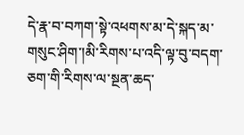དེ་རྣ་བ་བཀག་སྟེ་འཕགས་མ་དེ་སྐད་མ་གསུང་ཤིག་།མི་རིགས་པ་འདི་ལྟ་བུ་བདག་ཅག་གི་རིགས་ལ་སྔན་ཆད་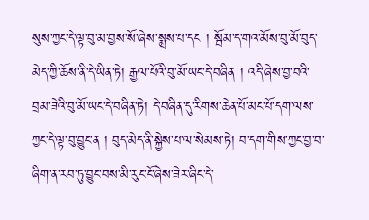སུས་ཀྱང་དེ་ལྟ་བུ་མ་བྱས་སོ་ཞེས་སྨྲས་པ་དང ། སྦོམ་ད་གའ་མོས་བུ་མོ་བུད་མེད་ཀྱི་ཆོས་ནི་དེ་ཡིན་ཏེ། རྒྱལ་པོའི་བུ་མོ་ཡང་དེ་བཞིན ། འདི་ཞེས་བྱ་བའི་བྲམ་ཟེའི་བུ་མོ་ཡང་དེ་བཞིན་ཏེ། དེ་བཞིན་དུ་རིགས་ཆེན་པོ་མང་པོ་དག་ལས་ཀྱང་དེ་ལྟ་བུ་བྱུང་ན ། བུད་མེད་ནི་སྐྱེས་པ་ལ་སེམས་ཏེ། བ་དག་གིས་ཀྱང་བྱ་བ་ཞིག་ན་རབ་ཏུ་བྱུང་བས་མི་རུང་ངོ་ཞེས་ཟེར་ཞིང་དེ་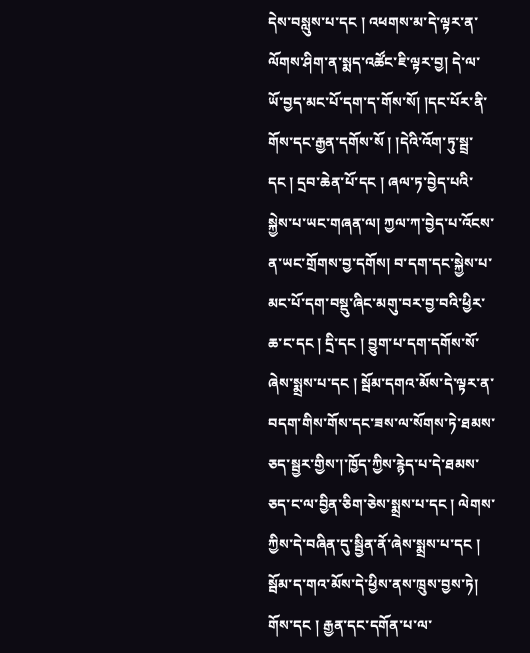དེས་བསླུས་པ་དང ། འཕགས་མ་དེ་ལྟར་ན་ལོགས་ཤིག་ན་སྨད་འཚོང་ཇི་ལྟར་བྱ། དེ་ལ་ཡོ་བྱད་མང་པོ་དག་ད་གོས་སོ། །དང་པོར་ནི་
གོས་དང་རྒྱན་དགོས་སོ ། །དེའི་འོག་ཏུ་སྦྲ་དང ། དྲབ་ཆེན་པོ་དང ། ཞལ་ཏ་བྱེད་པའི་སྐྱེས་པ་ཡང་གཞན་ལ། ཀྱལ་ཀ་བྱེད་པ་འོངས་ན་ཡང་གྲོགས་བྱ་དགོས། བ་དག་དང་སྐྱེས་པ་མང་པོ་དག་བསྡུ་ཞིང་མགུ་བར་བྱ་བའི་ཕྱིར་ཆ་ང་དང ། དྲི་དང ། བྱུག་པ་དག་དགོས་སོ་ཞེས་སྨྲས་པ་དང ། སྦོམ་དགའ་མོས་དེ་ལྟར་ན་བདག་གིས་གོས་དང་ཟས་ལ་སོགས་ཏེ་ཐམས་ཅད་སྦྱར་གྱིས་།་ཁྱོད་ཀྱིས་རྙེད་པ་དེ་ཐམས་ཅད་ང་ལ་བྱིན་ཅིག་ཅེས་སྨྲས་པ་དང ། ལེགས་ཀྱིས་དེ་བཞིན་དུ་སྦྱིན་ནོ་ཞེས་སྨྲས་པ་དང ། སྦོམ་ད་གའ་མོས་དེ་ཕྱིས་ནས་ཁྲུས་བྱས་ཏེ། གོས་དང ། རྒྱན་དང་དགོན་པ་ལ་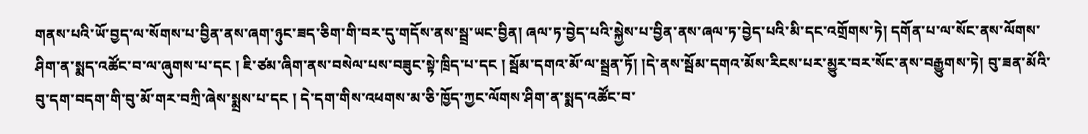གནས་པའི་ཡོ་བྱད་ལ་སོགས་པ་བྱིན་ནས་ཞག་ཉུང་ཟད་ཅིག་གི་བར་དུ་གདོས་ནས་སྦྲ་ཡང་བྱིན། ཞལ་ཏ་བྱེད་པའི་སྐྱེས་པ་བྱིན་ནས་ཞལ་ཏ་བྱེད་པའི་མི་དང་འགྲོགས་ཏེ། དགོན་པ་ལ་སོང་ནས་ལོགས་ཤིག་ན་སྨད་འཚོང་བ་ལ་ཞུགས་པ་དང ། ཇི་ཙམ་ཞིག་ནས་བསེལ་པས་བཟུང་སྟེ་ཁྲིད་པ་དང ། སྦོམ་དགའ་མོ་ལ་སྦྲན་ཏོ། །དེ་ནས་སྦོམ་དགའ་མོས་རིངས་པར་མྱུར་བར་སོང་ནས་བརྒྱུགས་ཏེ། བུ་ཟན་མོའི་བུ་དག་བདག་གི་བུ་མོ་གར་བཀྲི་ཞེས་སྨྲས་པ་དང ། དེ་དག་གིས་འཕགས་མ་ཅི་ཁྱོད་ཀྱང་ལོགས་ཤིག་ན་སྨད་འཚོང་བ་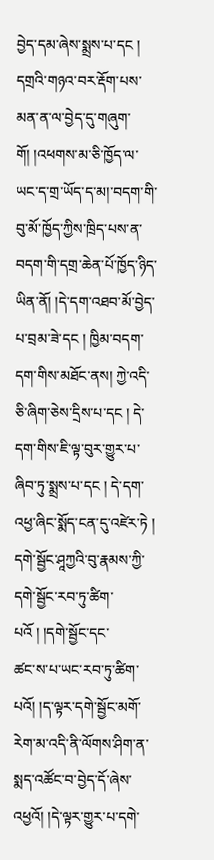བྱེད་དམ་ཞེས་སྨྲས་པ་དང ། དགྲའི་གཉའ་བར་རྡོག་པས་མན་ན་ལ་བྱེད་དུ་གཞུག་གོ། །འཕགས་མ་ཅི་ཁྱོད་ལ་ཡང་ད་གྲ་ཡོད་ད་མ།་བདག་གི་བུ་མོ་ཁྱོད་ཀྱིས་ཁྲིད་པས་ན་བདག་གི་དགྲ་ཆེན་པོ་ཁྱོད་ཉིད་ཡིན་ནོ། །དེ་དག་འཐབ་མོ་བྱེད་པ་བྲམ་ཟེ་དང ། ཁྱིམ་བདག་དག་གིས་མཐོང་ནས། ཀྱེ་འདི་ཅི་ཞིག་ཅེས་དྲིས་པ་དང ། དེ་དག་གིས་ཇི་ལྟ་བུར་གྱུར་པ་ཞིབ་ཏུ་སྨྲས་པ་དང ། དེ་དག་འཕྱ་ཞིང་སྨོད་ངན་དུ་འཛེར་ཏེ ། དགེ་སྦྱོང་ཤཱཀྱའི་བུ་རྣམས་ཀྱི་དགེ་སྦྱོང་རབ་ཏུ་ཚིག་པའོ ། །དགེ་སྦྱོང་དང་
ཚང་ས་པ་ཡང་རབ་ཏུ་ཚིག་པའོ། །ད་ལྟར་དགེ་སྦྱོང་མགོ་རེག་མ་འདི་ནི་ལོགས་ཤིག་ན་སྨད་འཚོང་བ་བྱེད་དོ་ཞེས་འཕྱའོ། །དེ་ལྟར་གྱུར་པ་དགེ་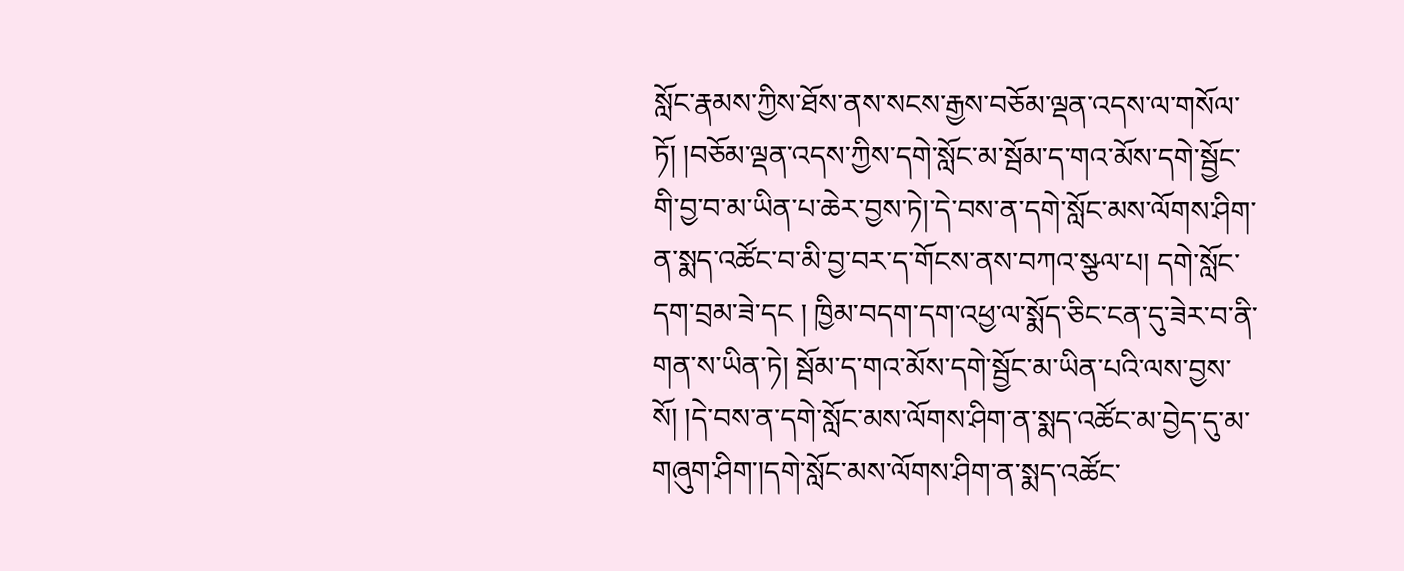སློང་རྣམས་ཀྱིས་ཐོས་ནས་སངས་རྒྱས་བཅོམ་ལྡན་འདས་ལ་གསོལ་ཏོ། །བཅོམ་ལྡན་འདས་ཀྱིས་དགེ་སློང་མ་སྦོམ་ད་གའ་མོས་དགེ་སྦྱོང་གི་བྱ་བ་མ་ཡིན་པ་ཆེར་བྱས་ཏེ།་དེ་བས་ན་དགེ་སློང་མས་ལོགས་ཤིག་ན་སྨད་འཚོང་བ་མི་བྱ་བར་ད་གོངས་ནས་བཀའ་སྩལ་པ། དགེ་སློང་དག་བྲམ་ཟེ་དང ། ཁྱིམ་བདག་དག་འཕྱ་ལ་སྨོད་ཅིང་ངན་དུ་ཟེར་བ་ནི་གན་ས་ཡིན་ཏེ། སྦོམ་ད་གའ་མོས་དགེ་སྦྱོང་མ་ཡིན་པའི་ལས་བྱས་སོ། །དེ་བས་ན་དགེ་སློང་མས་ལོགས་ཤིག་ན་སྨད་འཚོང་མ་བྱེད་དུ་མ་གཞུག་ཤིག་།དགེ་སློང་མས་ལོགས་ཤིག་ན་སྨད་འཚོང་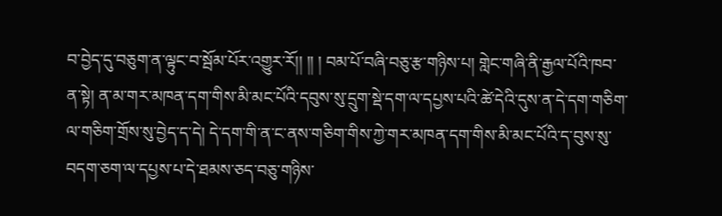བ་བྱེད་དུ་བཅུག་ན་ལྟུང་བ་སྦོམ་པོར་འགྱུར་རོ།། །། ། བམ་པོ་བཞི་བཅུ་རྩ་གཉིས་པ། གླེང་གཞི་ནི་རྒྱལ་པོའི་ཁབ་ན་སྟེ། ན་མ་གར་མཁན་དག་གིས་མི་མང་པོའི་དབུས་སུ་དྲུག་སྡེ་དག་ལ་དཔྱས་པའི་ཚེ་དེའི་དུས་ན་དེ་དག་གཅིག་ལ་གཅིག་གྲོས་སུ་བྱེད་ད་དེ། དེ་དག་གི་ན་ང་ནས་གཅིག་གིས་ཀྱེ་གར་མཁན་དག་གིས་མི་མང་པོའི་ད་བུས་སུ་བདག་ཅག་ལ་དཔྱས་པ་དེ་ཐམས་ཅད་བཅུ་གཉིས་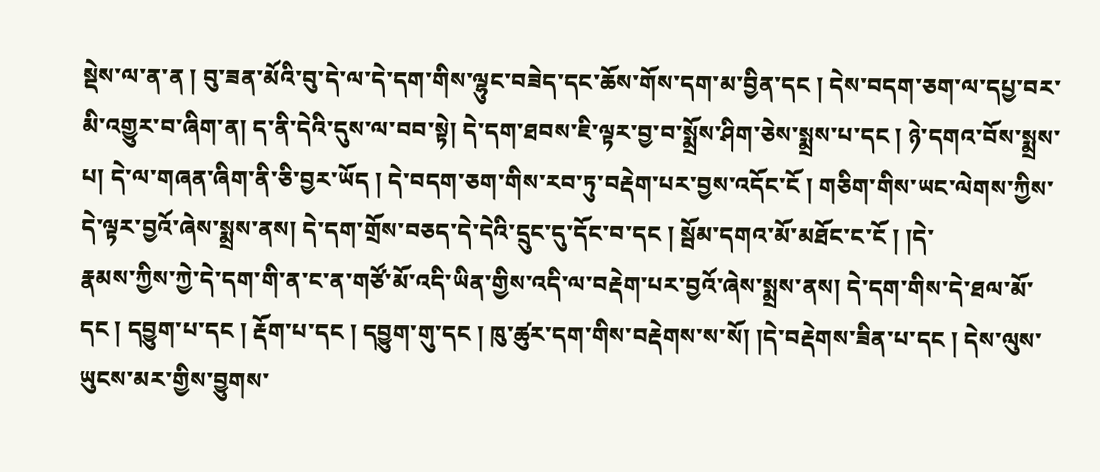སྡེས་ལ་ན་ན ། བུ་ཟན་མོའི་བུ་དེ་ལ་དེ་དག་གིས་ལྷུང་བཟེད་དང་ཆོས་གོས་དག་མ་བྱིན་དང ། དེས་བདག་ཅག་ལ་དཔྱ་བར་མི་འགྱུར་བ་ཞིག་ན། ད་ནི་དེའི་དུས་ལ་བབ་སྟེ། དེ་དག་ཐབས་ཇི་ལྟར་བྱ་བ་སྨྲོས་ཤིག་ཅེས་སྨྲས་པ་དང ། ཉེ་དགའ་བོས་སྨྲས་པ། དེ་ལ་གཞན་ཞིག་ནི་ཅི་བྱར་ཡོད ། དེ་བདག་ཅག་གིས་རབ་ཏུ་བརྡེག་པར་བྱས་འདོང་ངོ ། གཅིག་གིས་ཡང་ལེགས་ཀྱིས་དེ་ལྟར་བྱའོ་ཞེས་སྨྲས་ནས། དེ་དག་གྲོས་བཅད་དེ་དེའི་དྲུང་དུ་དོང་བ་དང ། སྦོམ་དགའ་མོ་མཐོང་ང་ངོ ། །དེ་
རྣམས་ཀྱིས་ཀྱེ་དེ་དག་གི་ན་ང་ན་གཙོ་མོ་འདི་ཡིན་གྱིས་འདི་ལ་བརྡེག་པར་བྱའོ་ཞེས་སྨྲས་ནས། དེ་དག་གིས་དེ་ཐལ་མོ་དང ། དབྱུག་པ་དང ། རྡོག་པ་དང ། དབྱུག་གུ་དང ། ཁུ་ཚུར་དག་གིས་བརྡེགས་ས་སོ། །དེ་བརྡེགས་ཟིན་པ་དང ། དེས་ལུས་ཡུངས་མར་གྱིས་བྱུགས་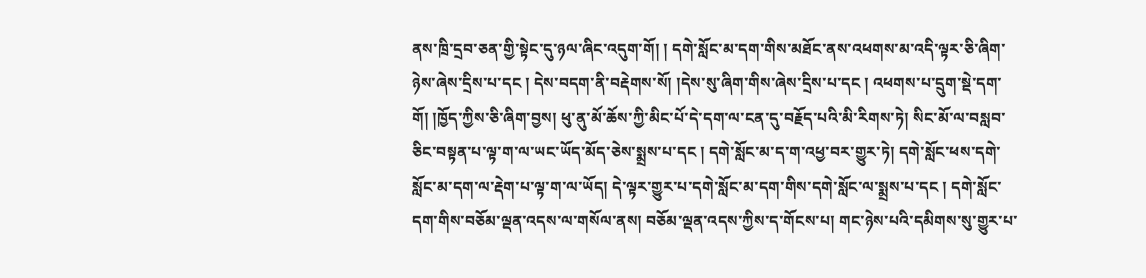ནས་ཁྲི་དྲབ་ཅན་གྱི་སྟེང་དུ་ཉལ་ཞིང་འདུག་གོ། ། དགེ་སློང་མ་དག་གིས་མཐོང་ནས་འཕགས་མ་འདི་ལྟར་ཅི་ཞིག་ཉེས་ཞེས་དྲིས་པ་དང ། དེས་བདག་ནི་བརྡེགས་སོ། །དེས་སུ་ཞིག་གིས་ཞེས་དྲིས་པ་དང ། འཕགས་པ་དྲུག་སྡེ་དག་གོ། །ཁྱོད་ཀྱིས་ཅི་ཞིག་བྱས། ཕུ་ནུ་མོ་ཆོས་ཀྱི་མིང་པོ་དེ་དག་ལ་ངན་དུ་བརྗོད་པའི་མི་རིགས་ཏེ། སིང་མོ་ལ་བསླབ་ཅིང་བསྟན་པ་ལྟ་ག་ལ་ཡང་ཡོད་མོད་ཅེས་སྨྲས་པ་དང ། དགེ་སློང་མ་ད་ག་འཕྱ་བར་གྱུར་ཏེ། དགེ་སློང་ཕས་དགེ་སློང་མ་དག་ལ་རྡེག་པ་ལྟ་ག་ལ་ཡོད། དེ་ལྟར་གྱུར་པ་དགེ་སློང་མ་དག་གིས་དགེ་སློང་ལ་སྨྲས་པ་དང ། དགེ་སློང་དག་གིས་བཅོམ་ལྡན་འདས་ལ་གསོལ་ནས། བཅོམ་ལྡན་འདས་ཀྱིས་ད་གོངས་པ། གང་ཉེས་པའི་དམིགས་སུ་གྱུར་པ་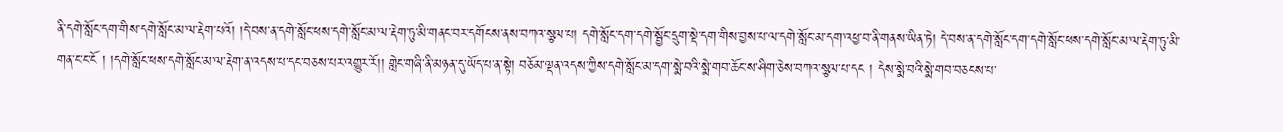ནི་དགེ་སློང་དག་གིས་དགེ་སློང་མ་ལ་རྡེག་པའོ། །དེ་བས་ན་དགེ་སློང་ཕས་དགེ་སློང་མ་ལ་རྡེག་ཏུ་མི་གནང་བར་དགོངས་ནས་བཀའ་སྩལ་པ། དགེ་སློང་དག་དགེ་སྦྱོང་དྲུག་སྡེ་དག་གིས་བྱས་པ་ལ་དགེ་སློང་མ་དག་འཕྱ་བ་ནི་གནས་ཡིན་ཏེ། དེ་བས་ན་དགེ་སློང་དག་དགེ་སློང་ཕས་དགེ་སློང་མ་ལ་རྡེག་ཏུ་མི་གན་ང་ང་ངོ ། །དགེ་སློང་ཕས་དགེ་སློང་མ་ལ་རྡེག་ན་འདས་པ་དང་བཅས་པར་འགྱུར་རོ།། གླེང་གཞི་ནི་མཉན་དུ་ཡོད་པ་ན་སྟེ། བཅོམ་ལྡན་འདས་ཀྱིས་དགེ་སློང་མ་དག་སྨེ་བའི་སྨེ་གབ་ཆོང་ས་ཤིག་ཅེས་བཀའ་སྩལ་པ་དང ། དེས་སྨེ་བའི་སྨེ་གབ་བཅངས་པ་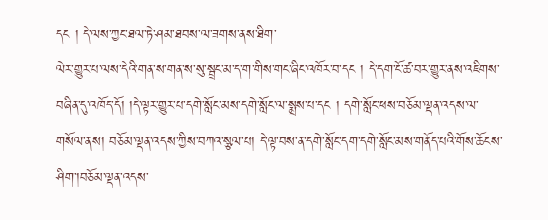དང ། དེ་ལས་ཀྱང་ཐལ་ཏེ་ཤམ་ཐབས་ལ་ཟགས་ནས་ཐིག་
ལེར་གྱུར་པ་ལས་དེའི་གན་ས་གན་ས་སུ་སྦྲང་མ་ད་ག་གིས་གང་ཞིང་འཁོར་བ་དང ། དེ་དག་ངོ་ཚ་བར་གྱུར་ནས་འཇིགས་བཞིན་དུ་འཁོད་དོ། །དེ་ལྟར་གྱུར་པ་དགེ་སློང་མས་དགེ་སློང་ལ་སྨྲས་པ་དང ། དགེ་སློང་ཕས་བཅོམ་ལྡན་འདས་ལ་གསོལ་ནས། བཅོམ་ལྡན་འདས་ཀྱིས་བཀའ་སྩལ་པ། དེ་ལྟ་བས་ན་དགེ་སློང་དག་དགེ་སློང་མས་གནོད་པའི་གོས་ཆོངས་ཤིག་།བཅོམ་ལྡན་འདས་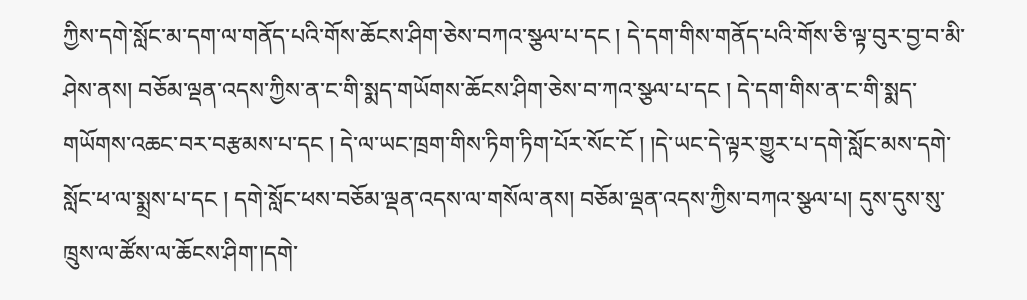ཀྱིས་དགེ་སློང་མ་དག་ལ་གནོད་པའི་གོས་ཆོངས་ཤིག་ཅེས་བཀའ་སྩལ་པ་དང ། དེ་དག་གིས་གནོད་པའི་གོས་ཅི་ལྟ་བུར་བྱ་བ་མི་ཤེས་ནས། བཅོམ་ལྡན་འདས་ཀྱིས་ན་ང་གི་སྨད་གཡོགས་ཆོངས་ཤིག་ཅེས་བ་ཀའ་སྩལ་པ་དང ། དེ་དག་གིས་ན་ང་གི་སྨད་གཡོགས་འཆང་བར་བརྩམས་པ་དང ། དེ་ལ་ཡང་ཁྲག་གིས་ཏིག་ཏིག་པོར་སོང་ངོ ། །དེ་ཡང་དེ་ལྟར་གྱུར་པ་དགེ་སློང་མས་དགེ་སློང་ཕ་ལ་སྨྲས་པ་དང ། དགེ་སློང་ཕས་བཅོམ་ལྡན་འདས་ལ་གསོལ་ནས། བཅོམ་ལྡན་འདས་ཀྱིས་བཀའ་སྩལ་པ། དུས་དུས་སུ་ཁྲུས་ལ་ཚོས་ལ་ཆོངས་ཤིག་།དགེ་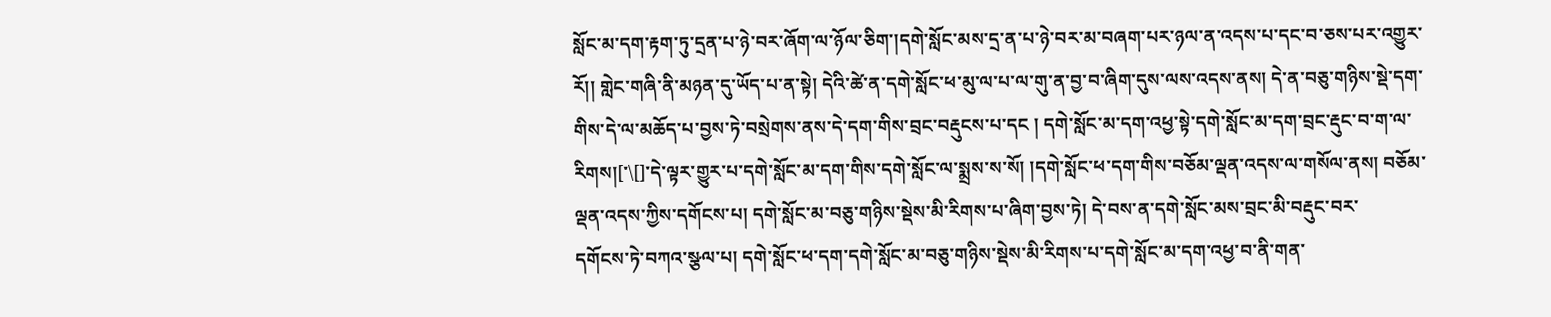སློང་མ་དག་རྟག་ཏུ་དྲན་པ་ཉེ་བར་ཞོག་ལ་ཉོལ་ཅིག་།དགེ་སློང་མས་དྲ་ན་པ་ཉེ་བར་མ་བཞག་པར་ཉལ་ན་འདས་པ་དང་བ་ཅས་པར་འགྱུར་རོ།། གླེང་གཞི་ནི་མཉན་དུ་ཡོད་པ་ན་སྟེ། དེའི་ཚེ་ན་དགེ་སློང་ཕ་མུ་ལ་པ་ལ་གུ་ན་བྱ་བ་ཞིག་དུས་ལས་འདས་ནས། དེ་ན་བཅུ་གཉིས་སྡེ་དག་གིས་དེ་ལ་མཆོད་པ་བྱས་ཏེ་བསྲེགས་ནས་དེ་དག་གིས་བྲང་བརྡུངས་པ་དང ། དགེ་སློང་མ་དག་འཕྱ་སྟེ་དགེ་སློང་མ་དག་བྲང་རྡུང་བ་ག་ལ་རིགས།[་\[]་དེ་ལྟར་གྱུར་པ་དགེ་སློང་མ་དག་གིས་དགེ་སློང་ལ་སྨྲས་ས་སོ། །དགེ་སློང་ཕ་དག་གིས་བཅོམ་ལྡན་འདས་ལ་གསོལ་ནས། བཅོམ་ལྡན་འདས་ཀྱིས་དགོངས་པ། དགེ་སློང་མ་བཅུ་གཉིས་སྡེས་མི་རིགས་པ་ཞིག་བྱས་ཏེ། དེ་བས་ན་དགེ་སློང་མས་བྲང་མི་བརྡུང་བར་
དགོངས་ཏེ་བཀའ་སྩལ་པ། དགེ་སློང་ཕ་དག་དགེ་སློང་མ་བཅུ་གཉིས་སྡེས་མི་རིགས་པ་དགེ་སློང་མ་དག་འཕྱ་བ་ནི་གན་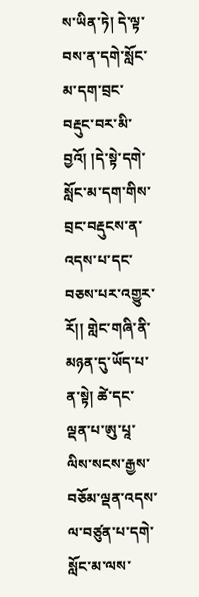ས་ཡིན་ཏེ། དེ་ལྟ་བས་ན་དགེ་སློང་མ་དག་བྲང་བརྡུང་བར་མི་བྱའོ། །དེ་སྟེ་དགེ་སློང་མ་དག་གིས་བྲང་བརྡུངས་ན་འདས་པ་དང་བཅས་པར་འགྱུར་རོ།། གླེང་གཞི་ནི་མཉན་དུ་ཡོད་པ་ན་སྟེ། ཚེ་དང་ལྡན་པ་ཨུ་པཱ་ལིས་སངས་རྒྱས་བཅོམ་ལྡན་འདས་ལ་བཙུན་པ་དགེ་སློང་མ་ལས་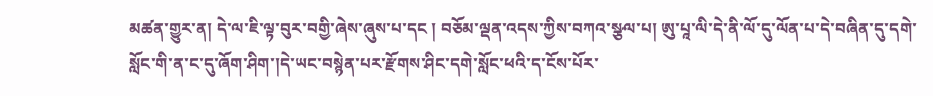མཚན་གྱུར་ན། དེ་ལ་ཇི་ལྟ་བུར་བགྱི་ཞེས་ཞུས་པ་དང ། བཅོམ་ལྡན་འདས་ཀྱིས་བཀའ་སྩལ་པ། ཨུ་པཱ་ལི་དེ་ནི་ལོ་དུ་ལོན་པ་དེ་བཞིན་དུ་དགེ་སློང་གི་ན་ང་དུ་ཞོག་ཤིག་།དེ་ཡང་བསྙེན་པར་རྫོགས་ཤིང་དགེ་སློང་ཕའི་ད་ངོས་པོར་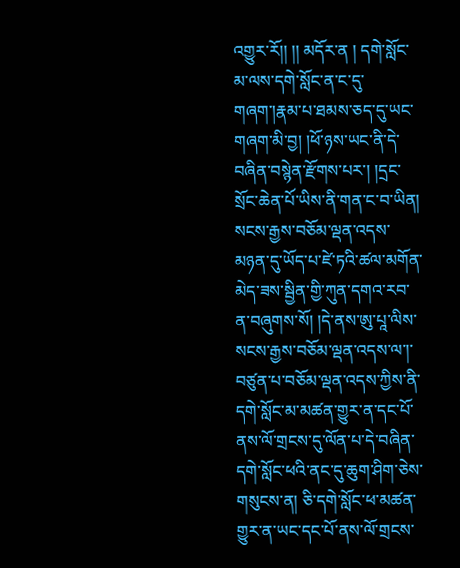འགྱུར་རོ།། །། མདོར་ན ། དགེ་སློང་མ་ལས་དགེ་སློང་ན་ང་དུ་གཞག་།རྣམ་པ་ཐམས་ཅད་དུ་ཡང་གཞག་མི་བྱ། །ཕོ་ཉས་ཡང་ནི་དེ་བཞིན་བསྙེན་རྫོགས་པར་། །དྲང་སྲོང་ཆེན་པོ་ཡིས་ནི་གན་ང་བ་ཡིན། སངས་རྒྱས་བཅོམ་ལྡན་འདས་མཉན་དུ་ཡོད་པ་ཛེ་ཏའི་ཚལ་མགོན་མེད་ཟས་སྦྱིན་གྱི་ཀུན་དགའ་རབ་ན་བཞུགས་སོ། །དེ་ནས་ཨུ་པཱ་ལིས་སངས་རྒྱས་བཅོམ་ལྡན་འདས་ལ་།་བཙུན་པ་བཅོམ་ལྡན་འདས་ཀྱིས་ནི་དགེ་སློང་མ་མཚན་གྱུར་ན་དང་པོ་ནས་ལོ་གྲངས་དུ་ལོན་པ་དེ་བཞིན་དགེ་སློང་ཕའི་ནང་དུ་ཆུག་ཤིག་ཅེས་གསུངས་ན། ཅི་དགེ་སློང་ཕ་མཚན་གྱུར་ན་ཡང་དང་པོ་ནས་ལོ་གྲངས་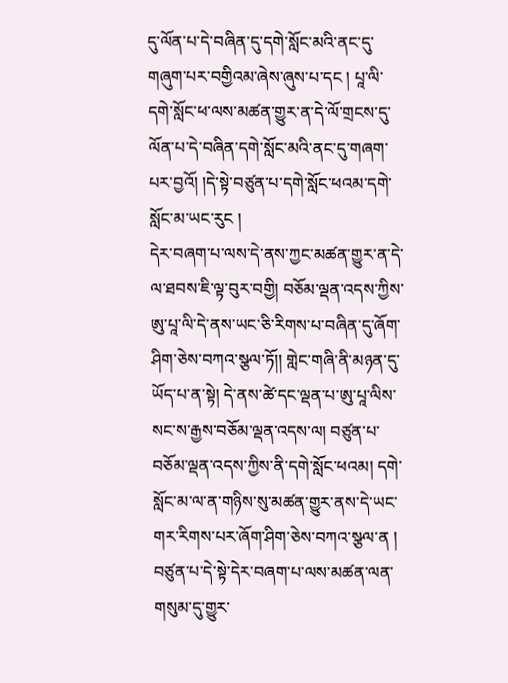དུ་ལོན་པ་དེ་བཞིན་དུ་དགེ་སློང་མའི་ནང་དུ་གཞུག་པར་བགྱིའམ་ཞེས་ཞུས་པ་དང ། པཱ་ལི་དགེ་སློང་ཕ་ལས་མཚན་གྱུར་ན་དེ་ལོ་གྲངས་དུ་ལོན་པ་དེ་བཞིན་དགེ་སློང་མའི་ནང་དུ་གཞག་པར་བྱའོ། །དེ་སྟེ་བཙུན་པ་དགེ་སློང་ཕའམ་དགེ་སློང་མ་ཡང་རུང །
དེར་བཞག་པ་ལས་དེ་ནས་ཀྱང་མཚན་གྱུར་ན་དེ་ལ་ཐབས་ཇི་ལྟ་བུར་བགྱི། བཅོམ་ལྡན་འདས་ཀྱིས་ཨུ་པཱ་ལི་དེ་ནས་ཡང་ཅི་རིགས་པ་བཞིན་དུ་ཞོག་ཤིག་ཅེས་བཀའ་སྩལ་ཏོ།། གླེང་གཞི་ནི་མཉན་དུ་ཡོད་པ་ན་སྟེ། དེ་ནས་ཚེ་དང་ལྡན་པ་ཨུ་པཱ་ལིས་སང་ས་རྒྱས་བཅོམ་ལྡན་འདས་ལ། བཙུན་པ་བཅོམ་ལྡན་འདས་ཀྱིས་ནི་དགེ་སློང་ཕའམ། དགེ་སློང་མ་ལ་ན་གཉིས་སུ་མཚན་གྱུར་ནས་དེ་ཡང་གར་རིགས་པར་ཞོག་ཤིག་ཅེས་བཀའ་སྩལ་ན ། བཙུན་པ་དེ་སྟེ་དེར་བཞག་པ་ལས་མཚན་ལན་གསུམ་དུ་གྱུར་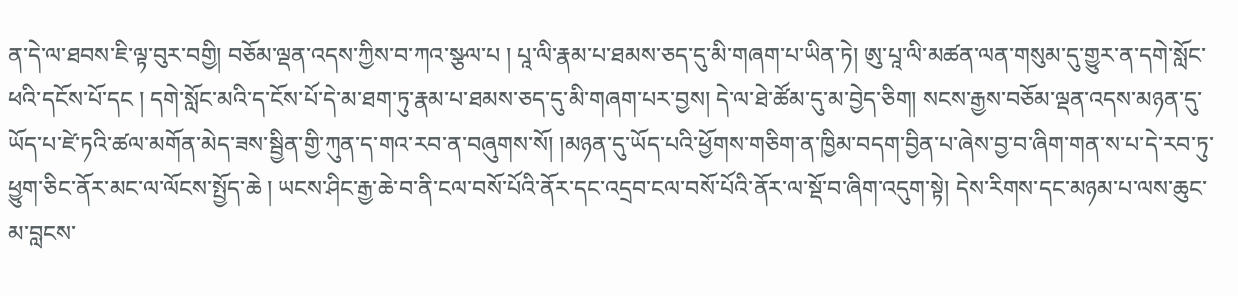ན་དེ་ལ་ཐབས་ཇི་ལྟ་བུར་བགྱི། བཅོམ་ལྡན་འདས་ཀྱིས་བ་ཀའ་སྩལ་པ ། པཱ་ལི་རྣམ་པ་ཐམས་ཅད་དུ་མི་གཞག་པ་ཡིན་ཏེ། ཨུ་པཱ་ལི་མཚན་ལན་གསུམ་དུ་གྱུར་ན་དགེ་སློང་ཕའི་དངོས་པོ་དང ། དགེ་སློང་མའི་ད་ངོས་པོ་དེ་མ་ཐག་ཏུ་རྣམ་པ་ཐམས་ཅད་དུ་མི་གཞག་པར་བྱས། དེ་ལ་ཐེ་ཚོམ་དུ་མ་བྱེད་ཅིག། སངས་རྒྱས་བཅོམ་ལྡན་འདས་མཉན་དུ་ཡོད་པ་ཛེ་ཏའི་ཚལ་མགོན་མེད་ཟས་སྦྱིན་གྱི་ཀུན་ད་གའ་རབ་ན་བཞུགས་སོ། །མཉན་དུ་ཡོད་པའི་ཕྱོགས་གཅིག་ན་ཁྱིམ་བདག་བྱིན་པ་ཞེས་བྱ་བ་ཞིག་གན་ས་པ་དེ་རབ་ཏུ་ཕྱུག་ཅིང་ནོར་མང་ལ་ལོངས་སྤྱོད་ཆེ ། ཡངས་ཤིང་རྒྱ་ཆེ་བ་ནི་ངལ་བསོ་པོའི་ནོར་དང་འདྲབ་ངལ་བསོ་པོའི་ནོར་ལ་སྡོ་བ་ཞིག་འདུག་སྟེ། དེས་རིགས་དང་མཉམ་པ་ལས་ཆུང་མ་བླངས་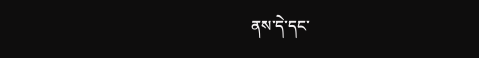ནས་དེ་དང་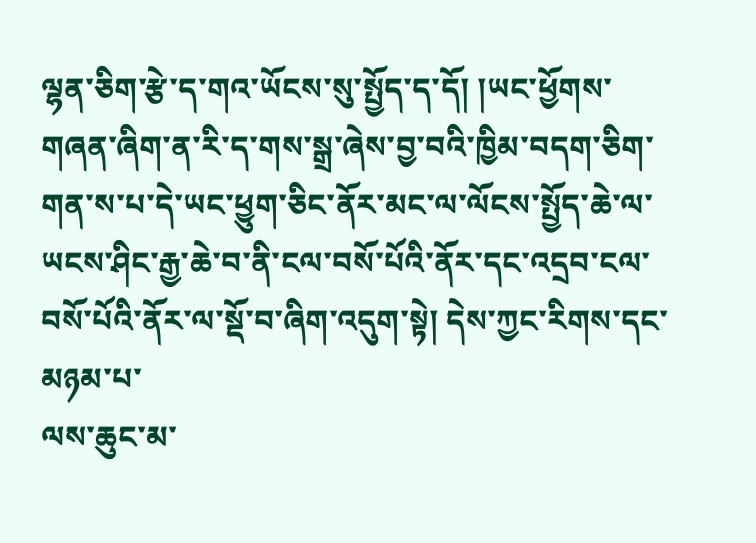ལྷན་ཅིག་རྩེ་ད་གའ་ཡོངས་སུ་སྤྱོད་ད་དོ། །ཡང་ཕྱོགས་གཞན་ཞིག་ན་རི་ད་གས་སྒྲ་ཞེས་བྱ་བའི་ཁྱིམ་བདག་ཅིག་གན་ས་པ་དེ་ཡང་ཕྱུག་ཅིང་ནོར་མང་ལ་ལོངས་སྤྱོད་ཆེ་ལ་ཡངས་ཤིང་རྒྱ་ཆེ་བ་ནི་ངལ་བསོ་པོའི་ནོར་དང་འདྲབ་ངལ་བསོ་པོའི་ནོར་ལ་སྡོ་བ་ཞིག་འདུག་སྟེ། དེས་ཀྱང་རིགས་དང་མཉམ་པ་
ལས་ཆུང་མ་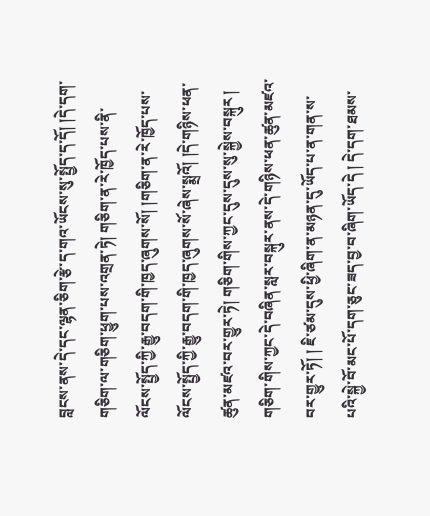བླངས་ནས་དེ་དང་ལྷན་ཅིག་རྩེ་ད་གའ་ཡོངས་སུ་སྤྱོད་ད་དོ། །དེ་དག་གཅིག་ལ་གཅིག་ཕྱུག་པས་འགྲན་ཏེ། གཅིག་ན་རེ་ཁྱོད་པས་ནི་ལོངས་སྤྱོད་ཀྱི་རྒྱུ་བདག་གི་ཁྱད་ཞུགས་སོ། །གཅིག་ན་རེ་ཁྱོད་པས་ལོངས་སྤྱོད་ཀྱི་རྒྱུ་བདག་གི་ཁྱད་ཞུགས་སོ་ཞེས་སྨྲའོ། །དེ་གཉིས་ཕན་ཚུན་མཛའ་བར་གྱུར་ཏེ། གཅིག་གིས་ཀྱང་དུས་དུས་སུ་སྐྱེས་བསྐུར ། གཅིག་གིས་ཀྱང་དེ་བཞིན་སླར་བསྐུར་ནས་དེ་གཉིས་ཕན་ཚུན་མཛའ་བར་གྱུར་ཏོ། ། ཇི་ཙམ་དུས་ཕྱི་ཞིག་ན་མཉན་དུ་ཡོད་པ་ན་གན་ས་པའི་སྐྱེ་བོ་མང་པོ་དག་ཅུང་ཟད་བྱ་བ་ཞིག་ཡོད་དེ ། དེ་དག་ཐམས་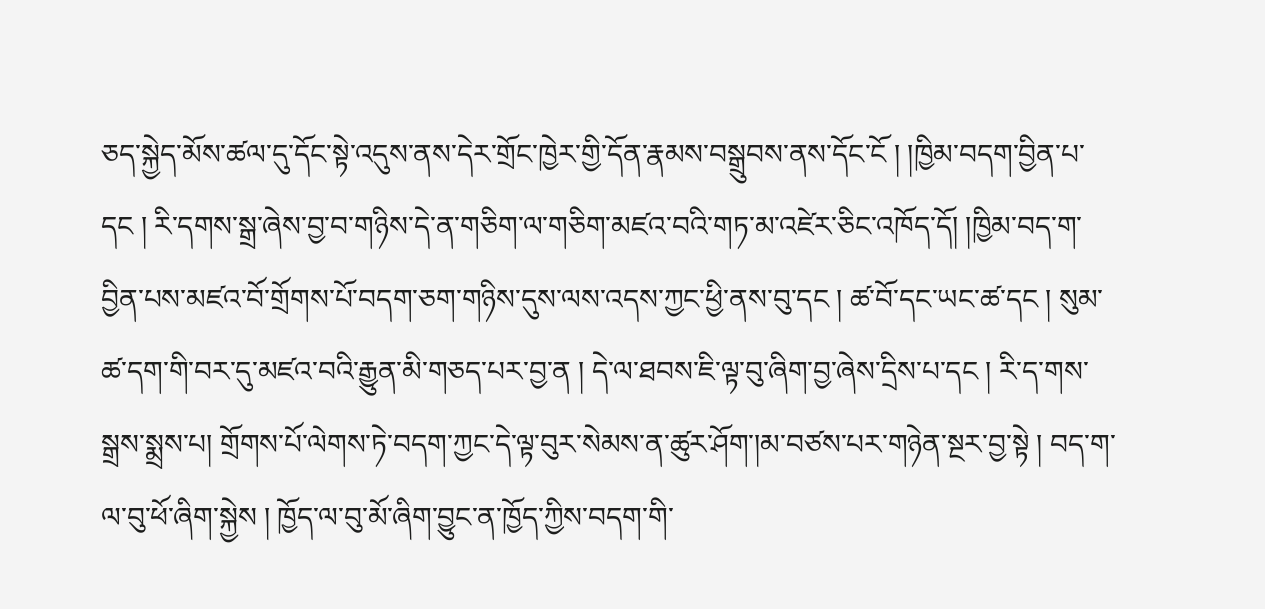ཅད་སྐྱེད་མོས་ཚལ་དུ་དོང་སྟེ་འདུས་ནས་དེར་གྲོང་ཁྱེར་གྱི་དོན་རྣམས་བསྒྲུབས་ནས་དོང་ངོ ། །ཁྱིམ་བདག་བྱིན་པ་དང ། རི་དགས་སྒྲ་ཞེས་བྱ་བ་གཉིས་དེ་ན་གཅིག་ལ་གཅིག་མཛའ་བའི་གཏ་མ་འཛེར་ཅིང་འཁོད་དོ། །ཁྱིམ་བད་ག་བྱིན་པས་མཛའ་བོ་གྲོགས་པོ་བདག་ཅག་གཉིས་དུས་ལས་འདས་ཀྱང་ཕྱི་ནས་བུ་དང ། ཚ་བོ་དང་ཡང་ཚ་དང ། སུམ་ཚ་དག་གི་བར་དུ་མཛའ་བའི་རྒྱུན་མི་གཅད་པར་བྱ་ན ། དེ་ལ་ཐབས་ཇི་ལྟ་བུ་ཞིག་བྱ་ཞེས་དྲིས་པ་དང ། རི་ད་གས་སྒྲས་སྨྲས་པ། གྲོགས་པོ་ལེགས་ཏེ་བདག་ཀྱང་དེ་ལྟ་བུར་སེམས་ན་ཚུར་ཤོག་།མ་བཙས་པར་གཉེན་སྔར་བྱ་སྟེ ། བད་ག་ལ་བུ་ཕོ་ཞིག་སྐྱེས ། ཁྱོད་ལ་བུ་མོ་ཞིག་བྱུང་ན་ཁྱོད་ཀྱིས་བདག་གི་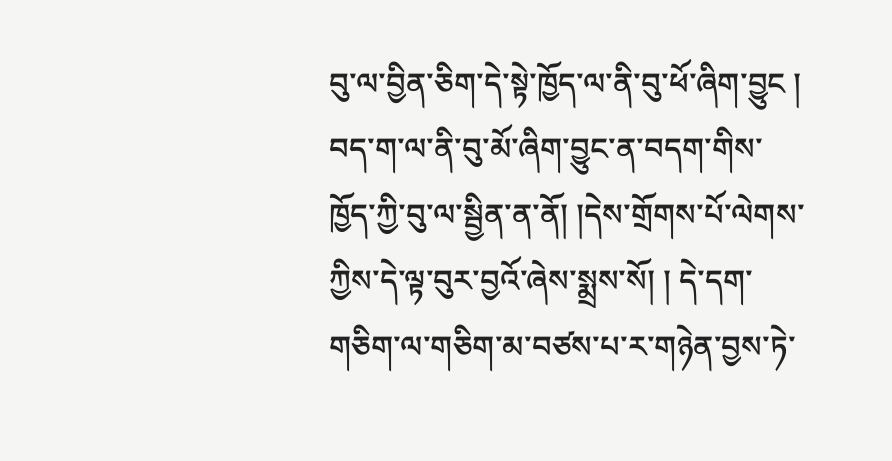བུ་ལ་བྱིན་ཅིག་དེ་སྟེ་ཁྱོད་ལ་ནི་བུ་ཕོ་ཞིག་བྱུང ། བད་ག་ལ་ནི་བུ་མོ་ཞིག་བྱུང་ན་བདག་གིས་ཁྱོད་ཀྱི་བུ་ལ་སྦྱིན་ན་ནོ། །དེས་གྲོགས་པོ་ལེགས་ཀྱིས་དེ་ལྟ་བུར་བྱའོ་ཞེས་སྨྲས་སོ། ། དེ་དག་གཅིག་ལ་གཅིག་མ་བཙས་པ་ར་གཉེན་བྱས་ཏེ་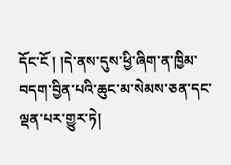དོང་ངོ ། །དེ་ནས་དུས་ཕྱི་ཞིག་ན་ཁྱིམ་བདག་བྱིན་པའི་ཆུང་མ་སེམས་ཅན་དང་ལྡན་པར་གྱུར་ཏེ།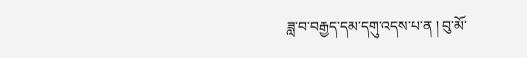ཟླ་བ་བརྒྱད་དམ་དགུ་འདས་པ་ན ། བུ་མོ་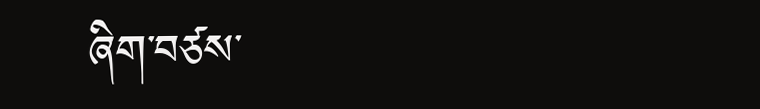ཞིག་བཙས་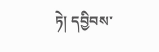ཏེ། དབྱིབས་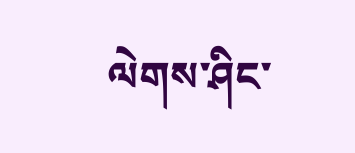ལེགས་ཤིང་